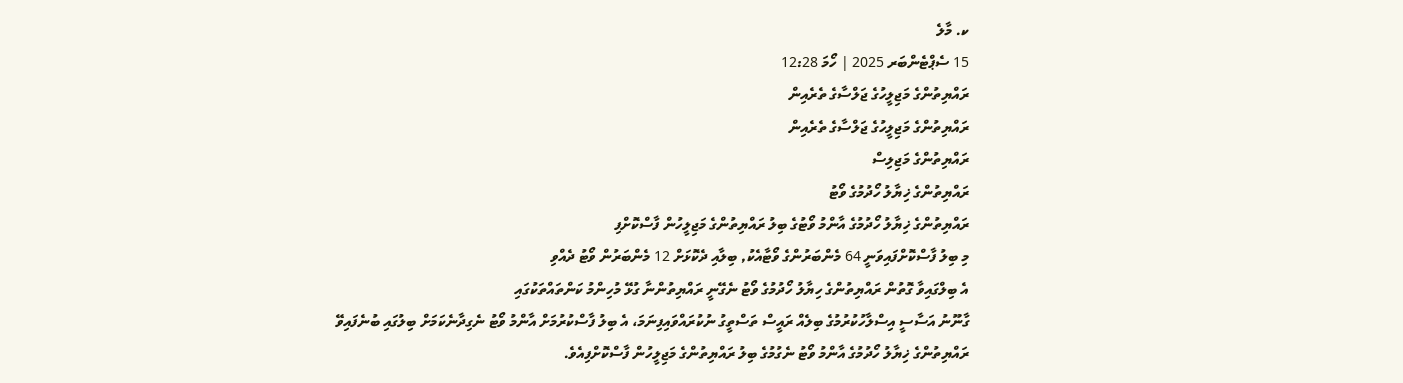ކ. މާލެ
15 ސެޕްޓެންބަރ 2025 | ހޯމަ 12:28
ރައްޔިތުންގެ މަޖިލީހުގެ ޖަލްސާގެ ތެރެއިން
ރައްޔިތުންގެ މަޖިލީހުގެ ޖަލްސާގެ ތެރެއިން
ރައްޔިތުންގެ މަޖިލިސް
ރައްޔިތުންގެ ޚިޔާލު ހޯދުމުގެ ވޯޓު
ރައްޔިތުންގެ ޚިޔާލު ހޯދުމުގެ އާންމު ވޯޓުގެ ބިލު ރައްޔިތުންގެ މަޖިލީހުން ފާސްކޮށްފި
މި ބިލު ފާސްކޮށްފައިވަނީ 64 މެންބަރުންގެ ވޯޓާއެކު, ބިލާއި ދެކޮޅަށް 12 މެންބަރުން ވޯޓު ދެއްވި
އެ ބިލްގައިވާ ގޮތުން ރައްޔިތުންގެ ހިޔާލު ހޯދުމުގެ ވޯޓު ނެގޭނީ ރައްޔިތުންނާ ގުޅޭ މުހިންމު ކަންތައްތަކުގައި
ގާނޫނު އަސާސީ އިސްލާހުކުރުމުގެ ބިލެއް ރައީސް ތަސްތީގު ނުކުރައްވައިފިނަމަ، އެ ބިލު ފާސްކުރުމަށް އާންމު ވޯޓު ނެގިދާނެކަމަށް ބިލުގައި ބުނެފައިވޭ
ރައްޔިތުންގެ ޚިޔާލު ހޯދުމުގެ އާންމު ވޯޓު ނެގުމުގެ ބިލު ރައްޔިތުންގެ މަޖިލީހުން ފާސްކޮށްފިއެވެ.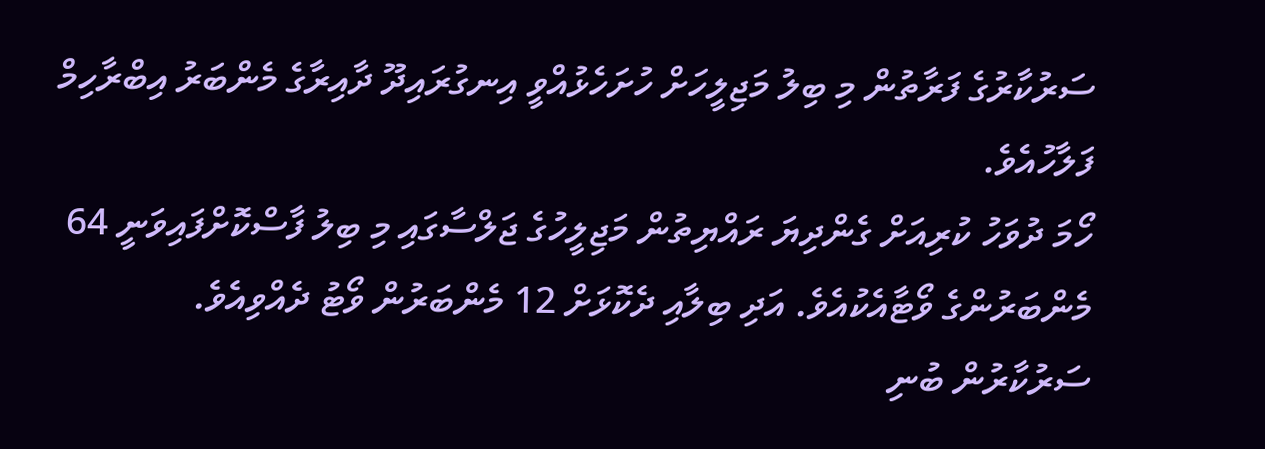ސަރުކާރުގެ ފަރާތުން މި ބިލު މަޖިލީހަށް ހުށަހެޅުއްވީ އިނގުރައިދޫ ދާއިރާގެ މެންބަރު އިބްރާހިމް ފަލާހުއެވެ.
ހޯމަ ދުވަހު ކުރިއަށް ގެންދިޔަ ރައްޔިތުން މަޖިލީހުގެ ޖަލްސާގައި މި ބިލު ފާސްކޮށްފައިވަނީ 64 މެންބަރުންގެ ވޯޓާއެކުއެވެ. އަދި ބިލާއި ދެކޮޅަށް 12 މެންބަރުން ވޯޓު ދެއްވިއެވެ.
ސަރުކާރުން ބުނި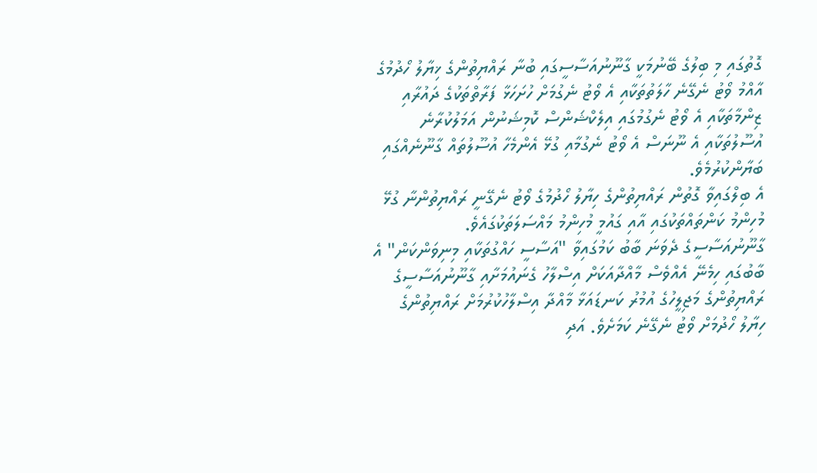ގޮތުގައި މި ބިލުގެ ބޭނުމަކީ ގާނޫނުއަސާސީގައި ބުނާ ރައްޔިތުންގެ ޚިޔާލު ހޯދުމުގެ އާއްމު ވޯޓު ނެގޭނެ ހާލަތުތަކާއި އެ ވޯޓު ނެގުމަށް ހުށަހަޅާ ފަރާތްތަކުގެ ދައުރާއި ޒިންމާތަކާއި އެ ވޯޓު ނެގުމުގައި އިލެކްޝަންސް ކޮމިޝަނުން އަމަލުކުރާނެ އުސޫލުތަކާއި އެ ނޫނަސް އެ ވޯޓު ނެގުމާއި ގުޅޭ އެންމެހާ އުސޫލުތައް ގާނޫނެއްގައި ބަޔާންކުރުމެވެ.
އެ ބިލްގައިވާ ގޮތުން ރައްޔިތުންގެ ހިޔާލު ހޯދުމުގެ ވޯޓު ނެގޭނީ ރައްޔިތުންނާ ގުޅޭ މުހިންމު ކަންތައްތަކުގައި އާއި ގައުމީ މުހިންމު މައްސަލަތަކުގައެވެ.
ގާނޫނުއަސާސީގެ ދެވަނަ ބާބު ކަމުގައިވާ "އަސާސީ ހައްގުތަކާއި މިނިވަންކަން" އެ ބާބުގައި ހިމެނޭ އެއްވެސް މާއްދާއަކަށް އިސްލާހު ގެނައުމަށާއި ގާނޫނުއަސާސީގެ ރައްޔިތުންގެ މަޖިލީހުގެ އުމުރު ކަނޑައަޅާ މާއްދާ އިސްލާހުކުރުމަށް ރައްޔިތުންގެ ހިޔާލު ހޯދުމަށް ވޯޓު ނެގޭނެ ކަމަށެވެ. އަދި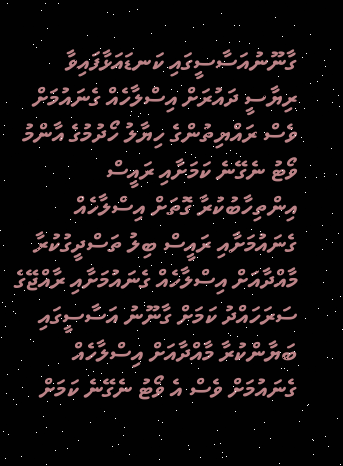ގާނޫނުއަސާސީގައި ކަނޑައަޅާފައިވާ ރިޔާސީ ދައުރަށް އިސްލާހެއް ގެނައުމަށް ވެސް ރައްޔިތުންގެ ހިޔާލު ހޯދުމުގެ އާންމު ވޯޓު ނެގޭނެ ކަމަށާއި ރައީސް އިންތިހާބުކުރާ ގޮތަށް އިސްލާހެއް ގެނައުމަށާއި ރައީސް ބިލު ތަސްދީގުކުރާ މާއްދާއަށް އިސްލާހެއް ގެނައުމަށާއި ރާއްޖޭގެ ސަރަހައްދު ކަމަށް ގާނޫނު އަސާސީގައި ބަޔާންކުރާ މާއްދާއަށް އިސްލާހެއް ގެނައުމަށް ވެސް އެ ވޯޓު ނެގޭނެ ކަމަށް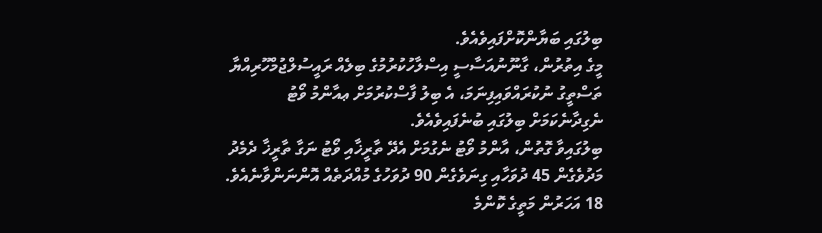ބިލުގައި ބަޔާންކޮށްފައިވެއެވެ.
މީގެ އިތުރުން، ގާނޫނުއަސާސީ އިސްލާހުކުރުމުގެ ބިލެއް ރައީސުލްޖުމްހޫރިއްޔާ ތަސްތީގު ނުކުރައްވައިފިނަމަ، އެ ބިލު ފާސްކުރުމަށް ޢއާންމު ވޯޓު ނެގިދާނެކަމަށް ބިލުގައި ބުނެފައިވެއެވެ.
ބިލުގައިވާ ގޮތުން، އާންމު ވޯޓު ނެގުމަށް އެދޭ ތާރީޚާއި ވޯޓު ނަގާ ތާރީޚާ ދެމެދު މަދުވެގެން 45 ދުވަހާއި ގިނަވެގެން 90 ދުވަހުގެ މުއްދަތެއް އޮންނަންވާނެއެވެ. 18 އަހަރުން މަތީގެ ކޮންމެ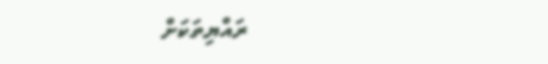ރައްޔިތަކަށް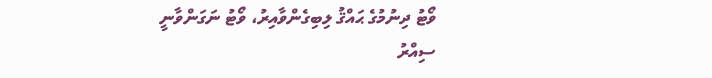ވޯޓު ދިނުމުގެ ޙައްޤު ލިބިގެންވާއިރު، ވޯޓު ނަގަންވާނީ ސިއްރު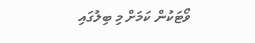ވޯޓަކުން ކަމަށް މި ބިލުގައި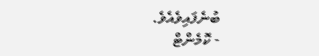ބުނެފައިވެއެވެ.
- ކޮމެންޓް